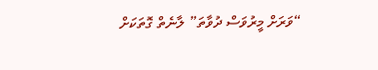“ވަރަށް މީރުވަސް ދުވާތަ” ލާނެތް ގޮތަކަށް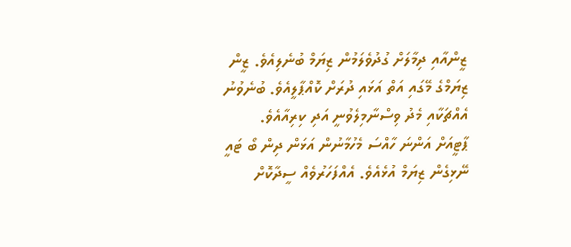ޒީންއާއި ދިމާލަށް ގުދުވެލަމުން ޒިޔަމް ބުނެލިއެވެ. ޒީން ޒިޔަމްގެ މޭގައި އަތް އަޅައި ދުރަށް ކޮއްޕާލީއެވެ. ބުނެވުނު އެއްޗަކާއި މެދު ވިސްނާމިލެވުނީ އަދި ކިރިއާއެވެ.
ޕާޓީއަށް އަންނަ ހާއްސަ މެހުމާނުން އަޅަން ދިން ބޯ ޓައީ ނޭޅިގެން ޒިޔަމް އުޅެއެވެ. އެއްފަހަރުވެއް ސީދާކޮށް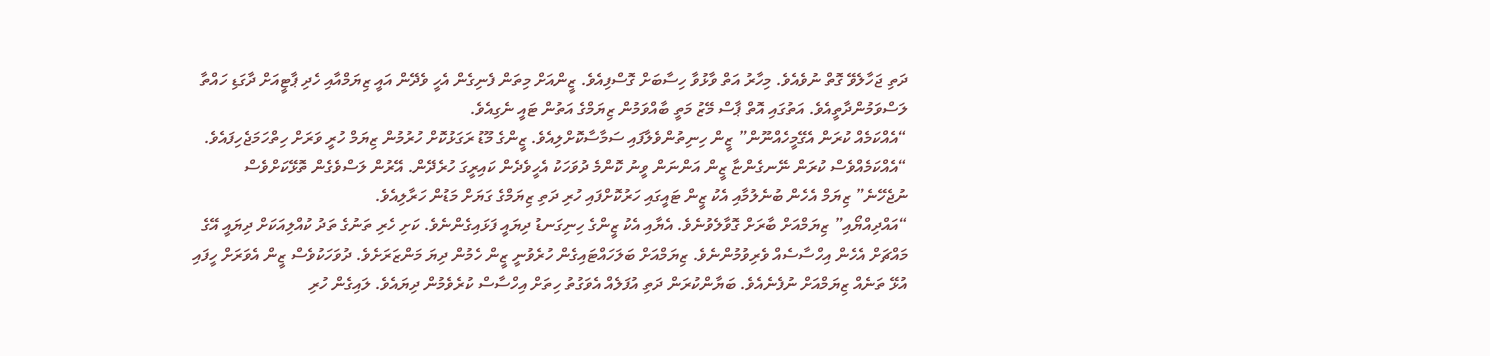ދަތި ޖަހާލެވޭ ގޮތް ނުވެއެވެ. މިހާރު އަތް ވާޅުވާ ހިސާބަށް ގޮސްފިއެވެ. ޒީންއަށް މިތަން ފެނިގެން އެހީ ވެދޭން އައީ ޒިޔަމްއާއި ހެދި ޕާޓީއަށް ދާގަޑި ހައްތާ ލަސްވަމުންދާތީއެވެ. އަތުގައި އޮތް ޕާސް މޭޒު މަތީ ބާއްވަމުން ޒިޔަމްގެ އަތުން ޓައީ ނެގިއެވެ.
“އެއްކަމެއް ކުރަން އެގޭމީހެއްނޫން” ޒީން ހިނިތުންވެލާފައި ސަމާސާކޮށްލިއެވެ. ޒީންގެ މޫޑު ރަގަޅުކޮށް ހުރުމުން ޒިޔަމް ހުރީ ވަރަށް ހިތްހަމަޖެހިފައެވެ.
“އެއްކަމެއްވެސް ކުރަން ނޭނގެންޏާ ޒީން އަންނަން ވީނު ކޮންމެ ދުވަހަކު އެހީވެދެން ކައިރީގަ ހުރެދޭން. އޭރުން ލަސްވެގެން ތޮޅޭކަށްވެސް ނުޖެހޭނެ” ޒިޔަމް އެހެން ބުނެލުމާއި އެކު ޒީން ޓައީގައި ހަރުކޮށްފައި ހުރި ދަތި ޒިޔަމްގެ ގަޔަށް މަޑުން ހަރާލިއެވެ.
“އައްދިއްޔޯއި” ޒިޔަމްއަށް ބާރަށް ގޮވާލެވުނެވެ. އެޔާއި އެކު ޒީންގެ ހިނިގަނޑު ދިޔައީ ފަޅައިގެންނެވެ. ކަށި ހެރި ތަނުގެ ތަދު ކުއްލިއަކަށް ދިޔައީ އޭގެ މައްޗަށް އެހެން އިހްސާސެއް ވެރިވުމުންނެވެ. ޒިޔަމްއަށް ބަލަހައްޓައިގެން ހުރެވުނީ ޒީން ހެމުން ދިޔަ މަންޒަރަށެވެ. ދުވަހަކުވެސް ޒީން އެވަރަށް ހީފައި އުޅޭ ތަނެއް ޒިޔަމްއަށް ނުފެނެއެވެ. ބަޔާންކުރަން ދަތި އުފަލެއް އެވަގުތު ހިތަށް އިހްސާސް ކުރެވެމުން ދިޔައެވެ. ލައިގެން ހުރި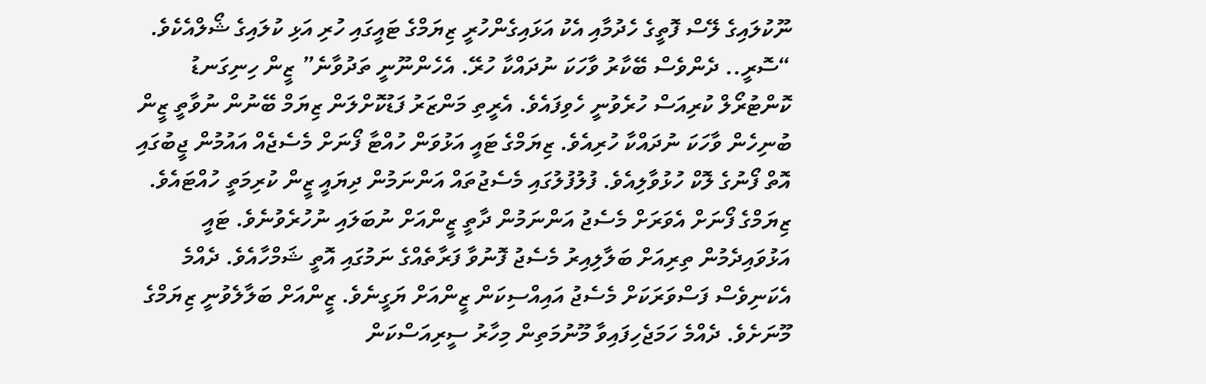ނޫކުލައިގެ ލޭސް ފޮތީގެ ހެދުމާއި އެކު އަޅައިގެންހުރީ ޒިޔަމްގެ ޓައީގައި ހުރި އަޅި ކުލައިގެ ޝޯލްއެކެވެ.
“ސޮރީ.. ދެންވެސް ބޭކާރު ވާހަކަ ނުދައްކާ ހުރޭ. އެހެންނޫނީ ތަދުވާނެ” ޒީން ހިނިގަނޑު ކޮންޓުރޯލް ކުރިއަސް ހުރެވުނީ ހެވިފައެވެ. އެރީތި މަންޒަރު ފަޑުކޮށްލަން ޒިޔަމް ބޭނުން ނުވާތީ ޒީން ބުނިހެން ވާހަކަ ނުދައްކާ ހުރިއެވެ. ޒިޔަމްގެ ޓައީ އަޅުވަން ހުއްޓާ ފޯނަށް މެސެޖެއް އައުމުން ޖީބުގައި އޮތް ފޯނުގެ ލޮކް ހުޅުވާލިއެވެ. ފުލުފުލުގައި މެސެޖުތައް އަންނަމުން ދިޔައީ ޒީން ކުރިމަތީ ހުއްޓައެވެ. ޒިޔަމްގެ ފޯނަށް އެވަރަށް މެސެޖު އަންނަމުން ދާތީ ޒީންއަށް ނުބަލައި ނުހުރެވުނެވެ. ޓައީ އަޅުވައިދެމުން ތިރިއަށް ބަލާލިއިރު މެސެޖު ފޮނުވާ ފަރާތެއްގެ ނަމުގައި އޮތީ ޝަމްހާއެވެ. ދެއްމެ އެކަނިވެސް ފަސްވަރަކަށް މެސެޖު އައިއްސިކަން ޒީންއަށް ޔަގީނެވެ. ޒީންއަށް ބަލާލެވުނީ ޒިޔަމްގެ މޫނަށެވެ. ދެއްމެ ހަމަޖެހިފައިވާ މޫނުމަތިން މިހާރު ސީރިއަސްކަން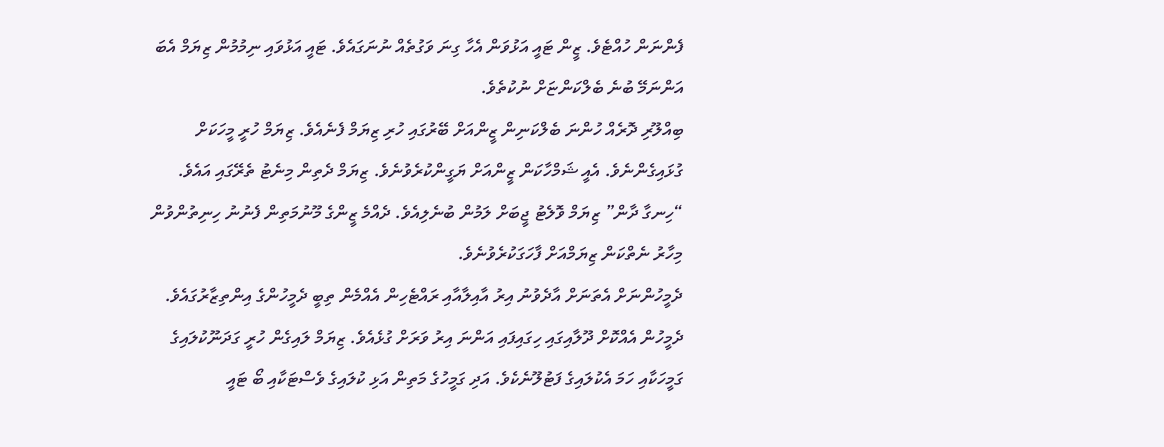ފެންނަން ހުއްޓެވެ. ޒީން ޓައީ އަޅުވަން އެހާ ގިނަ ވަގުތެއް ނުނަގައެވެ. ޓައީ އަޅުވައި ނިމުމުން ޒިޔަމް އެބަ އަންނަމޭ ބުނެ ބެލްކަންޏަށް ނުކުތެވެ.
ބިއްލޫރި ދޮރެއް ހުންނަ ބެލްކަނިން ޒީންއަށް ބޭރުގައި ހުރި ޒިޔަމް ފެނެއެވެ. ޒިޔަމް ހުރީ މީހަކަށް ގުޅައިގެންނެވެ. އެއީ ޝަމްހާކަން ޒީންއަށް ޔަގީންކުރެވުނެވެ. ޒިޔަމް ދެތިން މިނެޓު ތެރޭގައި އައެވެ.
“ހިނގާ ދާން” ޒިޔަމް ވޮލެޓު ޖީބަށް ލަމުން ބުނެލިއެވެ. ދެއްމެ ޒީންގެ މޫނުމަތިން ފެނުނު ހިނިތުންވުން މިހާރު ނެތްކަން ޒިޔަމްއަށް ފާހަގަކުރެވުނެވެ.
ދެމީހުންނަށް އެތަނަށް އާދެވުނު އިރު އާއިލާއާއި ރައްޓެހިން އެއްމެން ތިބީ ދެމީހުންގެ އިންތިޒާރުގައެވެ. ދެމީހުން އެއްކޮށް ދޫލާއިގައި ހިގައިފައި އަންނަ އިރު ވަރަށް ގުޅެއެވެ. ޒިޔަމް ލައިގެން ހުރީ ގަދަނޫކުލައިގެ ގަމީހަކާއި ހަމަ އެކުލައިގެ ފަޓުލޫނެކެވެ. އަދި ގަމީހުގެ މަތިން އަޅި ކުލައިގެ ވެސްޓަކާއި ބޯ ޓައީ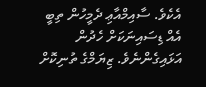އެކެވެ. ސާއިމްއާޢި ދެމީހުން ތިބީ އެއް ޑިސައިނަކަށް ހެދުން އަޅައިގެންނެވެ. ޒިޔަމްގެ ތުނިކޮށް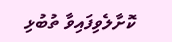ކޮށާލެވިފައިވާ ތުބުޅި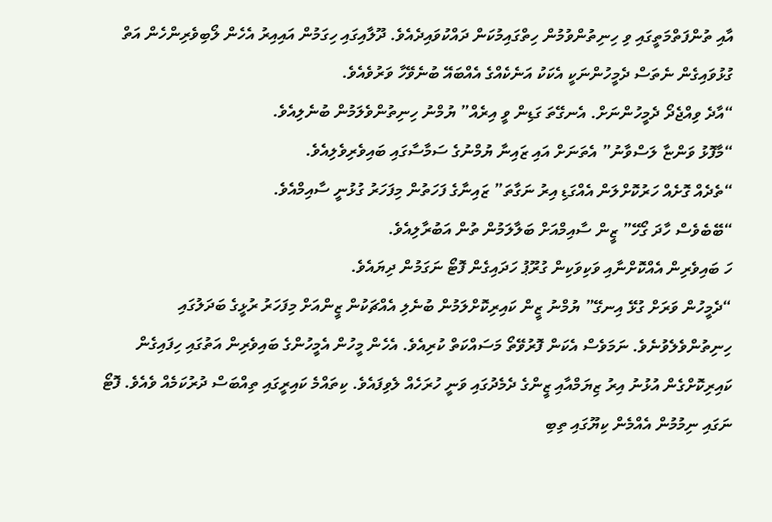އާއި ތުންފަތްމަތީގައި ވި ހިނިތުންވުމުން ހިތްގައިމުކަން ދައްކުވައިދެއެވެ. ދޫލާއިގައި ހިގަމުން އައިއިރު އެހެން ލޯބިވެރިންހެން އަތް ގުޅުވައިގެން ނެތަސް ދެމީހުންނަކީ އެކަކު އަނެކެއްގެ އެއްބައޭ ބުނެވޭހާ ވަރުވެއެވެ.
“އާދެ ވިއްޖެދޯ ދެމީހުންނަށް. އެނގޭތަ ގަޑިން ވީ އިރެއް” ޔުމްނު ހިނިތުންވެލަމުން ބުނެލިއެވެ.
“މާފޮޅު ވަންޏާ ލަސްވާނު” އެތަނަށް އައި ޒައިނާ ޔުމްނުގެ ސަމާސާގައި ބައިވެރިވެލިއެވެ.
“ތެދެއް ގޮށެއް ހަރުކޮށްލަން އެއްގަޑި އިރު ނަގާތަ” ޒައިނާގެ ފަހަތުން މިފަހަރު ގުޅުނީ ސާއިމްއެވެ.
“ބޭބެވެސް ހާދަ ގޯހޭ” ޒީން ސާއިމްއަށް ބަލާލަމުން ތުން އަބުރާލިއެވެ.
ހަ ބައިވެރިން އެއްކޮށްނާއި ވަކިވަކިން ގުރޫޕު ހަދައިގެން ފޮޓޯ ނަގަމުން ދިޔައެވެ.
“ދެމީހުން ވަރަށް ގުޅޭ އިނގޭ” ޔުމްނު ޒީން ކައިރިކޮށްލަމުން ބުނެލި އެއްޗަކުން ޒީންއަށް މިފަހަރު ރުޅީގެ ބަދަލުގައި ހިނިތުންވެލެވުނެވެ. ނަމަވެސް އެކަން ފޮރުވޭތޯ މަސައްކަތް ކުރިއެވެ. އެހެން މީހުން އެމީހުންގެ ބައިވެރިން އަތުގައި ހިފައިގެން ކައިރިކޮށްގެން އުޅުނު އިރު ޒިޔަމްއާއި ޒީންގެ ދެމެދުގައި ވަނީ ހުރަހެއް ލެވިފައެވެ. ކިތައްމެ ކައިރީގައި ތިއްބަސް ދުރުކަމެއް ވެއެވެ. ފޮޓޯ ނަގައި ނިމުމުން އެއްމެން ކިޔޫގައި ތިބި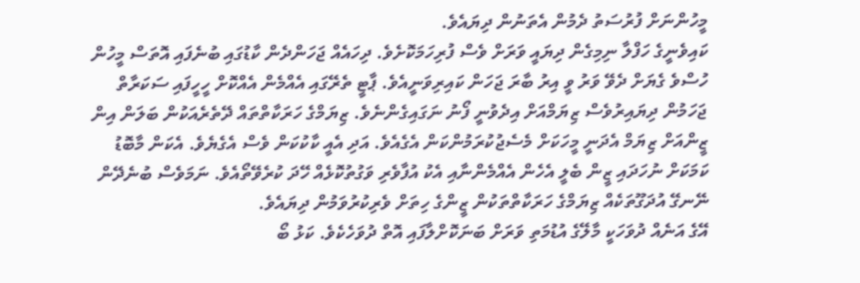މީހުންނަށް ފުރުސަތު ދެމުން އެތަނުން ދިޔައެވެ.
ކައިވެނީގެ ހަފްލާ ނިމިގެން ދިޔައީ ވަރަށް ވެސް ފުރިހަމަކޮށެވެ. ދިހައެއް ޖަހަންދެން ކާޑުގައި ބުނެފައި އޮތަސް މީހުން ހުސްވެ ގެޔަށް ދެވޭ ވަރު ވީ އިރު ބާރަ ޖަހަން ކައިރިވަނީއެވެ. ޕާޓީ ތެރޭގައި އެއްމެން އެއްކޮށް ހީހީފައި ސަކަރާތް ޖަހަމުން ދިޔައިރުވެސް ޒިޔަމްއަށް އިދެވުނީ ފޯނު ނަގައިގެންނެވެ. ޒިޔަމްގެ ހަރަކާތްތައް ދޭތެރެއަކުން ބަލަން އިން ޒީންއަށް ޒިޔަމް އެދަނީ މީހަކަށް މެސެޖުކުރަމުންކަން އެގެއެވެ. އަދި އެއީ ކާކުކަން ވެސް އެގެޔެވެ. އެކަން މާބޮޑު ކަމަކަށް ނުހަދައި ޒީން ބެލީ އެހެން އެއްމެންނާއި އެކު އުފާވެރި ވަގުތުކޮޅެއް ހޭދަ ކުރެވޭތޯއެވެ. ނަމަވެސް ބުނެދޭން ނޭނގޭ އުދަގޫތަކެއް ޒިޔަމްގެ ހަރަކާތްތަކުން ޒީންގެ ހިތަށް ވެރިކުރުވަމުން ދިޔައެވެ.
އޭގެ އަނެއް ދުވަހަކީ މާލޭގެ އުޑުމަތި ވަރަށް ބަނަކޮށްލާފައި އޮތް ދުވަހެކެވެ. ކަޅު ބޯ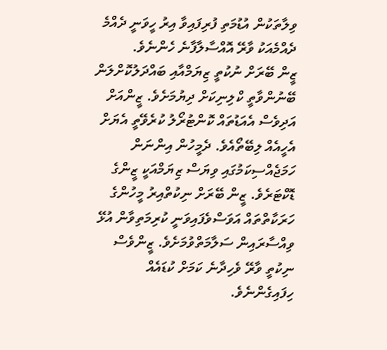ވިލާތަކުން އުޑުމަތި ފުރިފައިވާ އިރު ހީވަނީ ދެއްމެ ދެއްމެއަކު ވާރޭ އޮއްސާލާފާނެ ހެންނެވެ.
ޒީން ބޭރަށް ނުކުތީ ޒިޔަމްއާއި ބައްދަލުކޮށްލަން ބޭނުންވާތީ ކްލިނިކަށް ދިޔުމަށެވެ. ޒީންއަށް އަދިވެސް އެއަޑުތައް ކޮންޓުރޯލު ކުރެވޭތީ އެޔަށް އެހީއެއް ލިބޭތޯއެވެ. ދެމީހުން އިންނަން ހަމަޖެއްސިކަމުގައި ވިޔަސް ޒިޔަމްއަކީ ޒީންގެ ޑޮކްޓަރެވެ. ޒީން ބޭރަށް ނިކުތްއިރު މީހުންގެ ހަރަކާތްތައް އަވަސްވެފައިވަނީ ކުރިމަތިވާން އުޅޭ ވިއްސާރައިން ސަލާމަތްވުމަށެވެ. ޒީންވެސް ނިކުތީ ވާރޭ ވެހިދާނެ ކަމަށް ކުޑައެއް ހިފައިގެންނެވެ.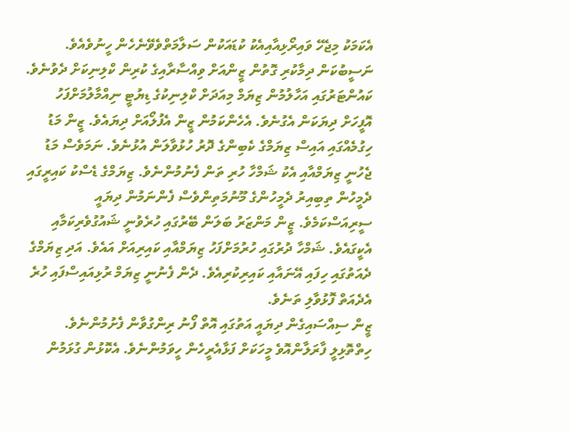އެކަމަކު މިޖެހޭ ވައިރޯޅިއާއިއެކު ކުޑައަކުން ސަލާމަތްވެވޭނެހެން ހީނުވެއެވެ. ނަސީބުކަން ދިމާކުރި ގޮތުން ޒީންއަށް ވިއްސާރާއިގެ ކުރިން ކްލިނިކަށް ދެވުނެވެ.
ކައުންޓަރުގައި އަހާލުމުން ޒިޔަމް މިއަދަށް ކްލިނިކުގެ ޑިޔުޓީ ނިއްމާލުމަށްފަހު އޮފީހަށް ދިޔަކަން އެގުނެވެ. އެހެންކަމުން ޒީން އެފުލޯއަށް ދިޔައެވެ. ޒީން މަޑު ހިގުމެއްގައި އައިސް ޒިޔަމްގެ ކެބިންގެ ދޮރު ހުޅުވާލަން އުޅުނެވެ. ނަމަވެސް މަޑު ޖެހުނީ ޒިޔަމްއާއި އެކު ޝަމްހާ ހުރި ތަން ފެނުމުންނެވެ. ޒިޔަމްގެ ޑެސްކު ކައިރީގައި ދެމީހުން ތިބިއިރު ދެމީހުންގެ މޫނުމަތިންވެސް ފެންނަމުން ދިޔައީ ސީރިއަސްކަމެވެ. ޒީން މަންޒަރު ބަލަން ބޭރުގައި ހުރެވުނީ ޝައުގުވެރިކަމާއި އެކީގައެވެ. ޝަމްހާ ދުރުގައި ހުރުމަށްފަހު ޒިޔަމްއާއި ކައިރިއަށް އައެވެ. އަދި ޒިޔަމްގެ ދެއަތުގައި ހިފައި އޭނައާއި ކައިރިކުރިއެވެ. ދެން ފެނުނީ ޒިޔަމް ރުޅިއައިސްފައި ހުރެ އެދެއަތް ފޮޅުވާލި ތަނެވެ.
ޒީން ސިއްސައިގެން ދިޔައީ އަތުގައި އޮތް ފޯނު ރިންގުވާން ފެށުމުންނެވެ. ހިތްތޮޅިލީ ފާރަލާންއޮވެ މީހަކަށް ފަޅާއެރީހެން ހީވަމުންނެވެ. އެކޮޅުން ގުޅަމުން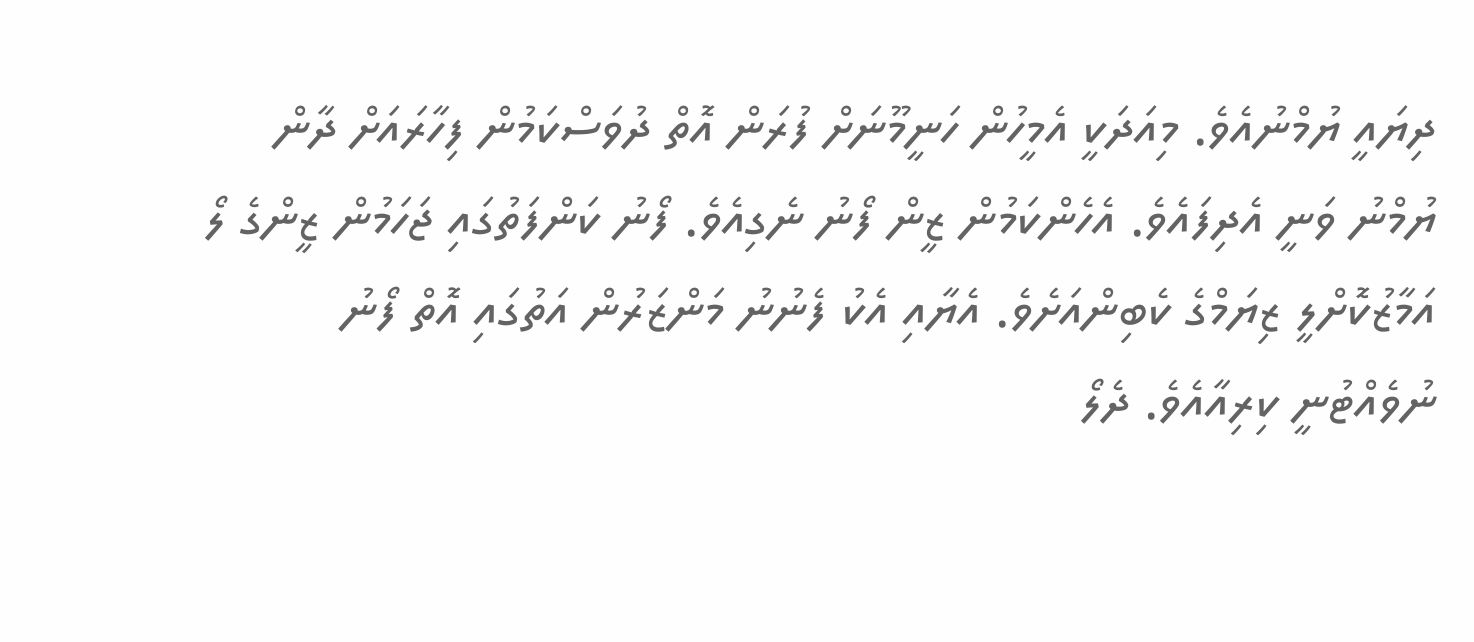ދިޔައީ ޔުމްނުއެވެ. މިއަދަކީ އެމީހުން ހަނީމޫނަށް ފުރަން އޮތް ދުވަސްކަމުން ފިހާރައަށް ދާން ޔުމްނު ވަނީ އެދިފައެވެ. އެހެންކަމުން ޒީން ފޯނު ނެގިއެވެ. ފޯނު ކަންފަތުގައި ޖަހަމުން ޒީންގެ ލޯ އަމާޒުކޮށްލީ ޒިޔަމްގެ ކެބިންއަށެވެ. އެޔާއި އެކު ފެނުނު މަންޒަރުން އަތުގައި އޮތް ފޯނު ނުވެއްޓުނީ ކިރިއާއެވެ. ދެލޯ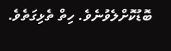ބޮޑުކޮށްލެވުނެވެ. ހިތް ތެޅިގަތެވެ.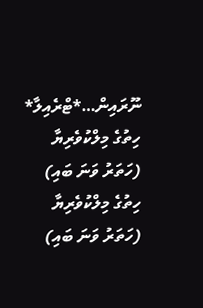ނޫރައިން…*ޓްރެއިލާ*
ހިތުގެ މިލްކުވެރިޔާ (ހަތަރު ވަނަ ބައި)
ހިތުގެ މިލްކުވެރިޔާ (ހަތަރު ވަނަ ބައި)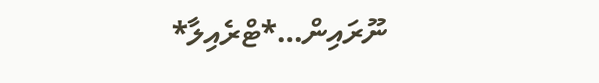ނޫރައިން…*ޓްރެއިލާ*